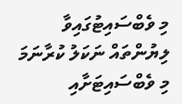މި ވެބްސައިޓުގައިވާ ލިޔުންތައް ނަކަލު ކުރާނަމަ މި ވެބްސައިޓަށާއި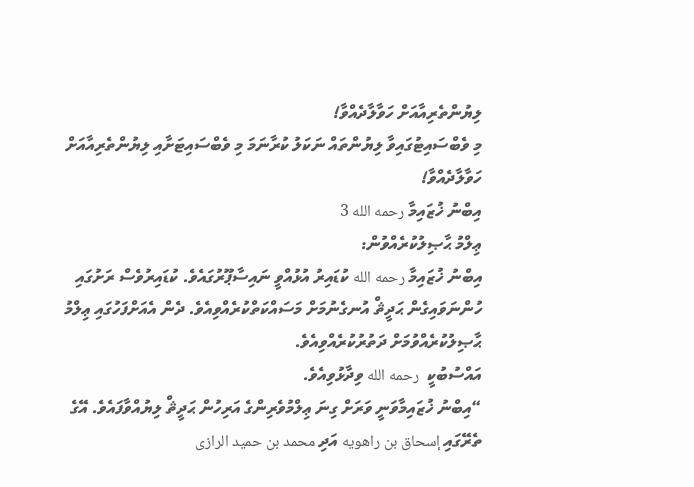ލިޔުންތެރިއާއަށް ހަވާލާދެއްވާ!
މި ވެބްސައިޓުގައިވާ ލިޔުންތައް ނަކަލު ކުރާނަމަ މި ވެބްސައިޓަށާއި ލިޔުންތެރިއާއަށް ހަވާލާދެއްވާ!
އިބްނު ޚުޒައިމާ رحمه الله 3
ޢިލްމު ޙާޞިލުކުރެއްވުން:
އިބްނު ޚުޒައިމާ رحمه الله ކުޑައިރު އުޅުއްވީ ނައިސާޕޫރުގައެވެ. ކުޑައިރުވެސް ރަށުގައި ހުންނަވައިގެން ޙަދީޘް އުނގެނުމަށް މަސައްކަތްކުރެއްވިއެވެ. ދެން އެއަށްފަހުގައި ޢިލްމު ޙާޞިލުކުރެއްވުމަށް ދަތުރުކުރެއްވިއެވެ.
އައްސުބުކީ  رحمه الله ވިދާޅުވިއެވެ.
“އިބްނު ޚުޒައިމާވަނީ ވަރަށް ގިނަ ޢިލްމުވެރިންގެ އަރިހުން ޙަދީޘް ލިޔުއްވާފައެވެ. އޭގެ ތެރޭގައި إسحاق بن راهويه އަދި محمد بن حميد الرازى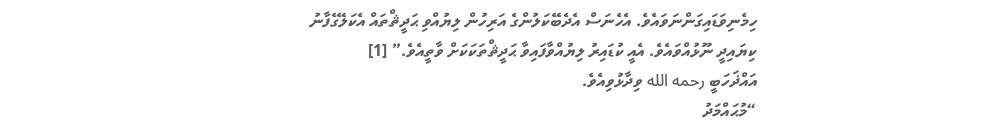ހިމެނިވަޑައިގަންނަވައެވެ. އެހެނަސް އެދެބޭކަލުންގެ އަރިހުން ލިޔުއްވި ޙަދީޘްތައް އެކަލޭގެފާނު ކިޔައިދީ ނޫޅުއްވައެވެ. އެއީ ކުޑައިރު ލިޔުއްވާފައިވާ ޙަދީޘްތަކަކަށް ވާތީއެވެ.” [1]
އައްޛަހަބީ رحمه الله ވިދާޅުވިއެވެ.
“މުޙައްމަދު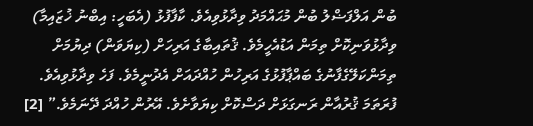ބުން އަލްފަޟްލު ބުން މުޙައްމަދު ވިދާޅުވިއެވެ. ކާފާފުޅު (އެބަހީ: އިބްނު ޚުޒައިމާ) ވިދާޅުވަނިކޮށް ތިމަން އަޑުއެހީމެވެ. ޤުތައިބާގެ އަރިހަށް (ކިޔަވަން) ދިޔުމަށް ތިމަންކަލޭގެފާނުގެ ބައްޕާފުޅުގެ އަރިހުން ހުއްދައަށް އެދުނީމެވެ. ފަހެ ވިދާޅުވިއެވެ. ފުރަތަމަ ޤުރުއާން ރަނގަޅަށް ދަސްކޮށް ކިޔަވާށެވެ. އޭރުން ހުއްދަ ދޭނަމެވެ.” [2]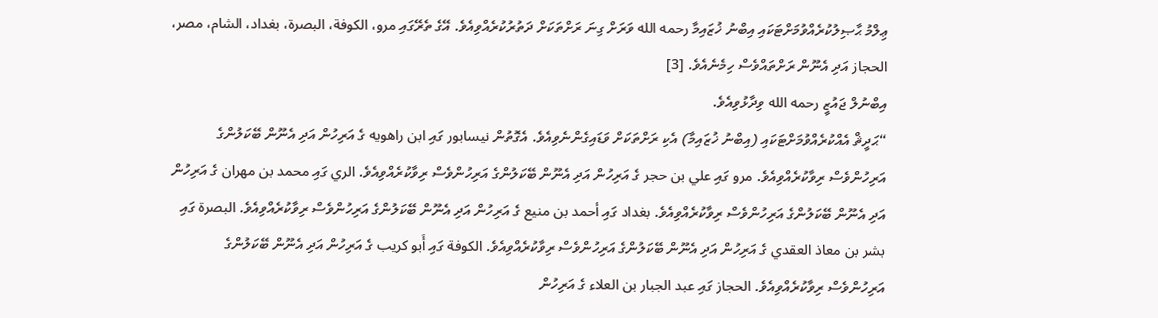ޢިލްމު ޙާޞިލުކުރެއްވުމަށްޓަކައި އިބްނު ޚުޒައިމާ رحمه الله ވަރަށް ގިނަ ރަށްތަކަށް ދަތުރުކުރެއްވިއެވެ. އޭގެ ތެރޭގައި مرو، الكوفة، البصرة، بغداد، الشام، مصر، الحجاز އަދި އެނޫން ރަށްތައްވެސް ހިމެނެއެވެ. [3]
އިބްނުލް ޖައުޒީ رحمه الله ވިދާޅުވިއެވެ.
“ޙަދީޘް އެއްކުރެއްވުމަށްޓަކައި (އިބްނު ޚުޒައިމާ) އެކި ރަށްތަކަށް ވަޑައިގެންނެވިއެވެ. އެގޮތުން نيسابور ގައި ابن راهويه ގެ އަރިހުން އަދި އެނޫން ބޭކަލުންގެ އަރިހުންވެސް ރިވާކުރެއްވިއެވެ. مرو ގައި علي بن حجر ގެ އަރިހުން އަދި އެނޫން ބޭކަލުންގެ އަރިހުންވެސް ރިވާކުރެއްވިއެވެ. الري ގައި محمد بن مهران ގެ އަރިހުން އަދި އެނޫން ބޭކަލުންގެ އަރިހުންވެސް ރިވާކުރެއްވިއެވެ. بغداد ގައި أحمد بن منيع ގެ އަރިހުން އަދި އެނޫން ބޭކަލުންގެ އަރިހުންވެސް ރިވާކުރެއްވިއެވެ. البصرة ގައި بشر بن معاذ العقدي ގެ އަރިހުން އަދި އެނޫން ބޭކަލުންގެ އަރިހުންވެސް ރިވާކުރެއްވިއެވެ. الكوفة ގައި أَبو كريب ގެ އަރިހުން އަދި އެނޫން ބޭކަލުންގެ އަރިހުންވެސް ރިވާކުރެއްވިއެވެ. الحجاز ގައި عبد الجبار بن العلاء ގެ އަރިހުން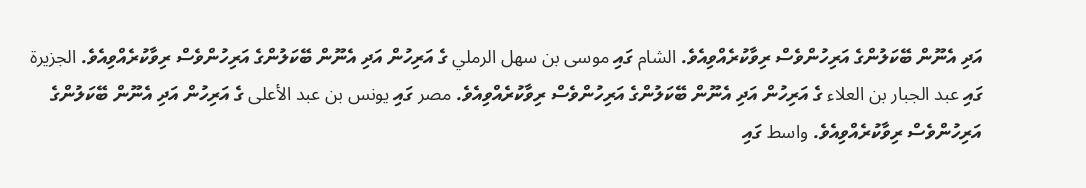އަދި އެނޫން ބޭކަލުންގެ އަރިހުންވެސް ރިވާކުރެއްވިއެވެ. الشام ގައި موسى بن سهل الرملي ގެ އަރިހުން އަދި އެނޫން ބޭކަލުންގެ އަރިހުންވެސް ރިވާކުރެއްވިއެވެ. الجزيرة ގައި عبد الجبار بن العلاء ގެ އަރިހުން އަދި އެނޫން ބޭކަލުންގެ އަރިހުންވެސް ރިވާކުރެއްވިއެވެ. مصر ގައި يونس بن عبد الأعلى ގެ އަރިހުން އަދި އެނޫން ބޭކަލުންގެ އަރިހުންވެސް ރިވާކުރެއްވިއެވެ. واسط ގައި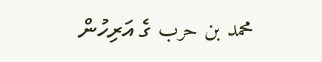محمد بن حرب ގެ އަރިހުން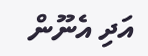އަދި އެނޫން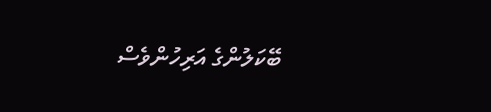ބޭކަލުންގެ އަރިހުންވެސް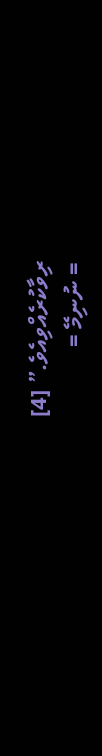ރިވާކުރެއްވިއެވެ.” [4]
= ނުނިމޭ =